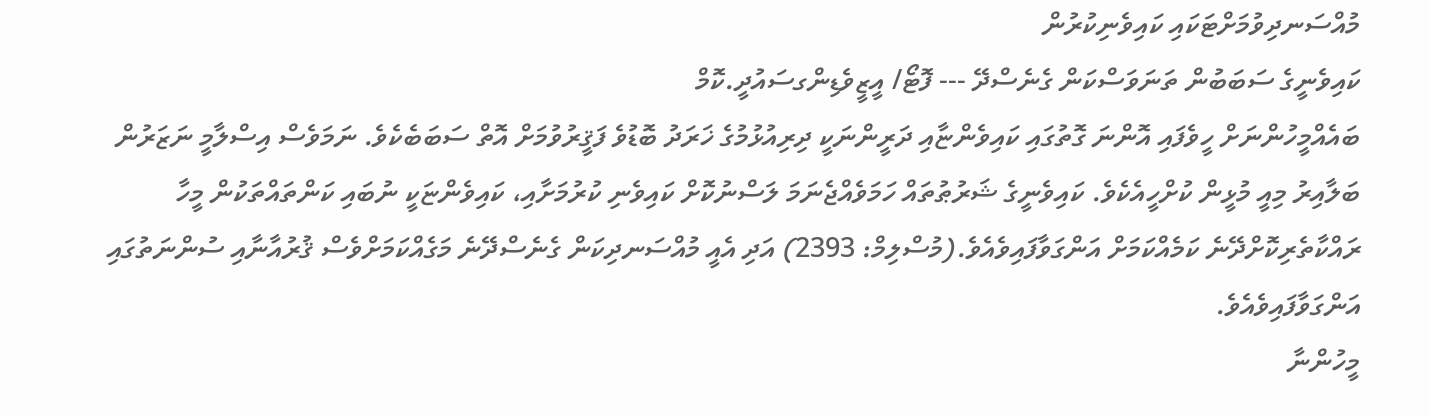މުއްސަނދިވުމަށްޓަކައި ކައިވެނިކުރުން
ކައިވެނީގެ ސަބަބުން ތަނަވަސްކަން ގެނެސްދޭ --- ފޮޓޯ/ އީޒީވެޑިންގސައުދީ.ކޮމް
ބައެއްމީހުންނަށް ހީވެފައި އޮންނަ ގޮތުގައި ކައިވެންޏާއި ދަރީންނަކީ ދިރިއުޅުމުގެ ޚަރަދު ބޮޑުވެ ފަޤީރުވުމަށް އޮތް ސަބަބެކެވެ. ނަމަވެސް އިސްލާމީ ނަޒަރުން ބަލާއިރު މިއީ މުޅީން ކުށްހީއެކެވެ. ކައިވެނީގެ ޝަރުޠުތައް ހަމަވެއްޖެނަމަ ލަސްނުކޮށް ކައިވެނި ކުރުމަށާއި، ކައިވެންޏަކީ ނުބައި ކަންތައްތަކުން މީހާ ރައްކާތެރިކޮށްދޭނެ ކަމެއްކަމަށް އަންގަވާފައިވެއެވެ.(މުސްލިމް: 2393) އަދި އެއީ މުއްސަނދިކަން ގެނެސްދޭނެ މަގެއްކަމަށްވެސް ޤުރުއާނާއި ސުންނަތުގައި އަންގަވާފައިވެއެވެ.
މީހުންނާ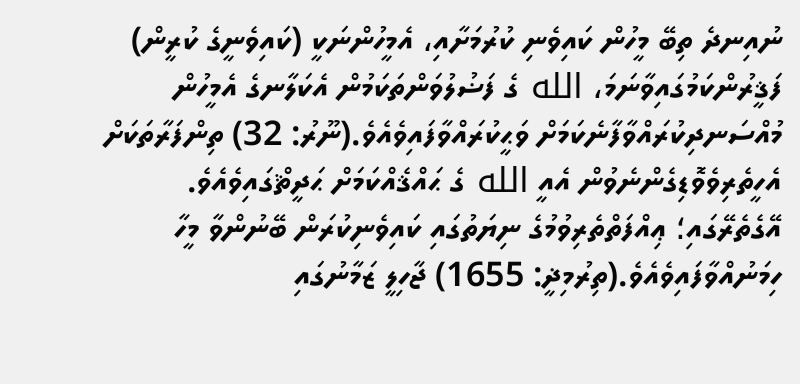ނުއިނދެ ތިބޭ މީހުން ކައިވެނި ކުރުމަށާއި، އެމީހުންނަކީ (ކައިވެނީގެ ކުރީން) ފަޤީރުންކަމުގައިވާނަމަ، الله ގެ ފަޟުލުވަންތަކަމުން އެކަލާނގެ އެމީހުން މުއްސަނދިކުރައްވާފާނެކަމަށް ވަޙީކުރައްވާފައިވެއެވެ.(ނޫރު: 32) ތިންފަރާތަކަށް އެހީތެރިވެވޮޑިގެންނެވުން އެއީ الله ގެ ޙައްޤެއްކަމަށް ޙަދީޘްގައިވެއެވެ. އޭގެތެރޭގައި؛ ޢިއްފަތްތެރިވުމުގެ ނިޔަތުގައި ކައިވެނިކުރަން ބޭނުންވާ މީހާ ހިމަނުއްވާފައިވެއެވެ.(ތިރުމިޛީ: 1655) ޖާހިލީ ޒަމާނުގައި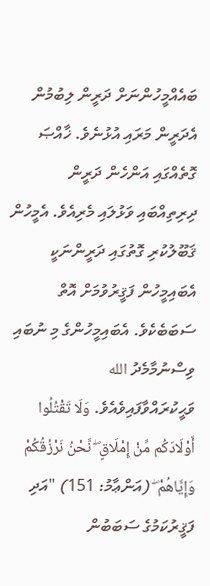ބައެއްމީހުންނަށް ދަރީން ލިބުމުން އެދަރީން މަރައި އުޅުނެވެ. ޚާއްޞަ ގޮތެއްގައި އަންހެން ދަރީން ދިރިތިއްބައި ވަޅުލައި މެރިއެވެ. އެމީހުން ޤަބޫލުކުރި ގޮތުގައި ދަރީންނަކީ އެބައިމީހުން ފަޤީރުވުމަށް އޮތް ސަބަބެކެވެ. އެބައިމީހުންގެ މި ނުބައި ވިސްނުމާމެދު الله ވަޙީކުރައްވާފައިވެއެވެ. وَلَا تَقْتُلُوا أَوْلَادَكُم مِّنْ إِمْلَاقٍ ۖ نَّحْنُ نَرْزُقُكُمْ وَإِيَّاهُمْ ۖ (އަންޢާމު: 151) "އަދި ފަޤީރުކަމުގެ ސަބަބުން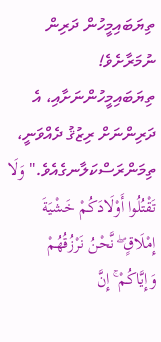ތިޔަބައިމީހުން ދަރިން ނުމަރާށެވެ! ތިޔަބައިމީހުންނަށާއި، އެ ދަރިންނަށް ރިޒުޤު ދެއްވަނީ، ތިމަންރަސްކަލާނގެއެވެ." وَلَا تَقْتُلُوا أَوْلَادَكُمْ خَشْيَةَ إِمْلَاقٍ ۖ نَّحْنُ نَرْزُقُهُمْ وَإِيَّاكُمْ ۚ إِنَّ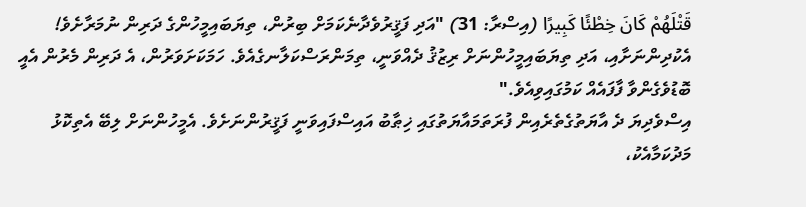قَتْلَهُمْ كَانَ خِطْئًا كَبِيرًا (އިސްރާ: 31) "އަދި ފަޤީރުވެދާނެކަމަށް ބިރުން، ތިޔަބައިމީހުންގެ ދަރިން ނުމަރާށެވެ! އެކުދިންނަށާއި، އަދި ތިޔަބައިމީހުންނަށް ރިޒުޤު ދެއްވަނީ، ތިމަންރަސްކަލާނގެއެވެ. ހަމަކަށަވަރުން، އެ ދަރިން މެރުން އެއީ ބޮޑުވެގެންވާ ފާފައެއް ކަމުގައިވިއެވެ."
އިސްވެދިޔަ ދެ އާޔަތުގެތެރެއިން ފުރަތަމައާޔަތުގައި ޚިޠާބު އައިސްފައިވަނީ ފަޤީރުންނަށެވެ. އެމީހުންނަށް ލިބޭ އެތިކޮޅު މަދުކަމާއެކު،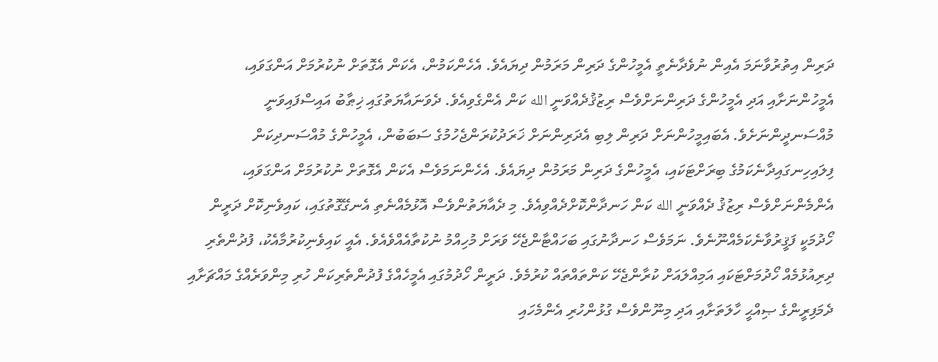ދަރިން އިތުރުވާނަމަ އެއިން ނުވެދާނެތީ އެމީހުންގެ ދަރިން މަރަމުން ދިޔައެވެ. އެހެންކަމުން، އެކަން އެގޮތަށް ނުކުރުމަށް އަންގަވައި، އެމީހުންނަށާއި އަދި އެމީހުންގެ ދަރިންނަށްވެސް ރިޒުޤުދެއްވަނީ الله ކަން އެންގެވިއެވެ. ދެވަނައާޔަތުގައި ޚިޠާބު އައިސްފައިވަނީ މުއްސަނދީންނަށެވެ. އެބައިމީހުންނަށް ދަރިން ލިބި އެދަރިންނަށް ޚަރަދުކުރަންޖެހުމުގެ ސަބަބުން، އެމީހުންގެ މުއްސަނދިކަން ފިލައިހިނގައިދާނެކަމުގެ ބިރަށްޓަކައި، އެމީހުންގެ ދަރިން މަރަމުން ދިޔައެވެ. އެހެންނަމަވެސް އެކަން އެގޮތަށް ނުކުރުމަށް އަންގަވައި، އެންމެންނަށްވެސް ރިޒުޤު ދެއްވަނީ الله ކަން ހަނދާންކޮށްދެއްވިއެވެ. މި ދެއާޔަތުންވެސް އޮޅުމެއްނެތި އެނގޭގޮތުގައި، ކައިވެނިކޮށް ދަރީން ހޯދުމަކީ ފަޤީރުވާނެކަމެއްނޫނެވެ. ނަމަވެސް ހަނދާނުގައި ބަހައްޓާންޖެހޭ ވަރަށް މުހިއްމު ނުކުތާއެއްވެއެވެ. އެއީ ކައިވެނިކުރުމާއެކު، ފުދުންތެރި ދިރިއުޅުމެއް ހޯދުމަށްޓަކައި އަމިއްލައަށް ކުރާންޖެހޭ ކަންތައްތައް ކުރުމެވެ. ދަރީން ހޯދުމުގައި އެމީހެއްގެ ފުދުންތެރިކަން ހުރި މިންވަރެއްގެ މައްޗަށާއި ދެމަފިރީންގެ ޞިއްޙީ ހާލަތަށާއި އަދި މިނޫންވެސް ގުޅުންހުރި އެންމެހައި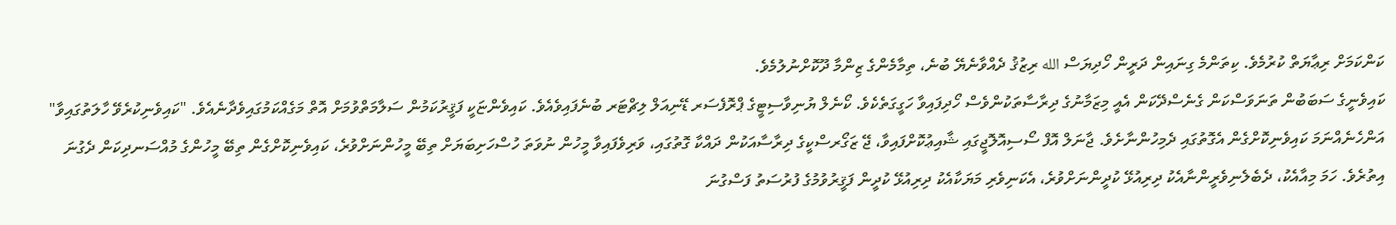ކަންކަމަށް ރިޢާޔަތް ކުރުމެވެ. ކިތަންމެ ގިނައިން ދަރީން ހޯދިޔަސް الله ރިޒުޤު ދެއްވާނެޔޭ ބުނެ، ތިމާމެންގެ ޒިންމާ ދޫކޮށްނުލުމެވެ.
ކައިވެނީގެ ސަބަބުން ތަނަވަސްކަން ގެނެސްދޭކަން އެއީ މިޒަމާނުގެ ދިރާސާތަކުންވެސް ހޯދިފައިވާ ހަގީގަތެކެވެ. ކޯނެލް ޔުނިވާސިޓީގެ ޕްރޮފެސަރ ޑޭނިއަލް ލިޗްޓަރ ބުނެފައިވެއެވެ. ކައިވެންޏަކީ ފަޤީރުކަމުން ސަލާމަތްވުމަށް އޮތް މަގެއްކަމުގައިވެދާނެއެވެ. "ކައިވެނިކުރެވޭ ހާލަތުގައިވާ" އަންހެނެއްނަމަ ކައިވެނިކޮށްގެން އެގޮތުގައި ދެމިހުންނާށެވެ. ޖާނަލް އޮފް ސޯސިއޮލޮޖީގައި ޝާއިޢުކޮށްފައިވާ، ޖޭ ޒަގޯރސްކީގެ ދިރާސާއަކުން ދައްކާ ގޮތުގައި، ވަރިވެފައިވާ މީހުން ނުވަތަ ހުސްހަށިބަޔަށް ތިބޭ މީހުންނަށްވުރެ، ކައިވެނިކޮށްގެން ތިބޭ މީހުންގެ މުއްސަނދިކަން ދެގުނަ އިތުރެވެ. ހަމަ މިއާއެކު، ދެބެލެނިވެރީންނާއެކު ދިރިއުޅޭ ކުދީންނަށްވުރެ، އެކަނިވެރި މަޔަކާއެކު ދިރިއުޅޭ ކުދީން ފަޤީރުވުމުގެ ފުރުސަތު ފަސްގުނަ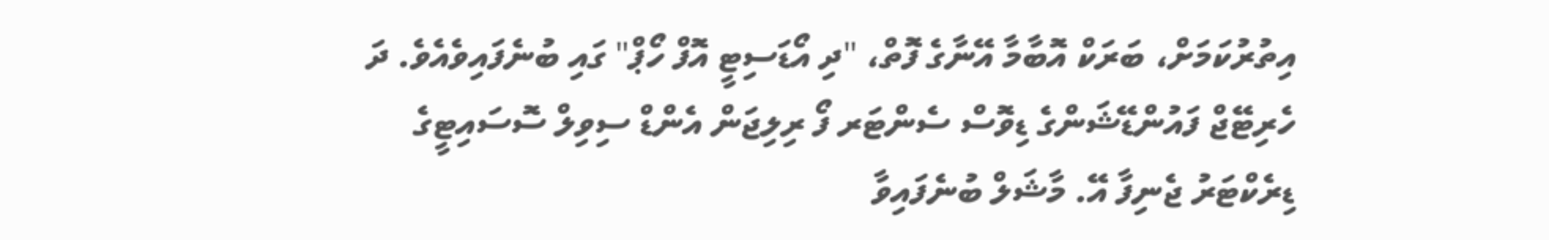އިތުރުކަމަށް، ބަރަކް އޮބާމާ އޭނާގެ ފޮތް، "ދި އޯޑަސިޓީ އޮފް ހޯޕް" ގައި ބުނެފައިވެއެވެ. ދަ ހެރިޓޭޖް ފައުންޑޭޝަންގެ ޑިވޮސް ސެންޓަރ ފޯ ރިލިޖަން އެންޑް ސިވިލް ސޮސައިޓީގެ ޑިރެކްޓަރު ޖެނިފާ އޭ. މާޝަލް ބުނެފައިވާ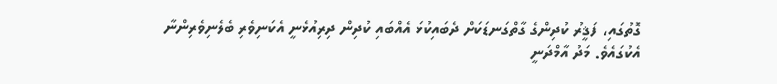ގޮތުގައި، ފަޤީރު ކުދިންގެ ގާތްގަނޑަކަށް ދެބައިކުޅަ އެއްބައި ކުދިން ދިރިއުޅެނީ އެކަނިވެރި ބެލެނިވެރިންނާ އެކުގައެވެ. މަދު އާމްދަނީ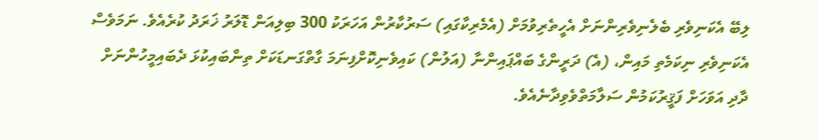ލިބޭ އެކަނިވެރި ބެލެނިވެރިންނަށް އެހީތެރިވުމަށް (އެމެރިކާގައި) ސަރުކާރުން އަހަރަކު 300 ބިލިއަން ޑޮލަރު ޚަރަދު ކުރެއެވެ. ނަމަވެސް އެކަނިވެރި ނިކަމެތި މައިން، (އެ) ދަރީންގެ ބައްޕައިންނާ (އަލުން) ކައިވެނިކޮށްފިނަމަ ގާތްގަނޑަކަށް ތިންބައިކުޅަ ދެބައިމީހުންނަށް ދާދި އަވަހަށް ފަޤީރުކަމުން ސަލާމަތްވެވިދާނެއެވެ.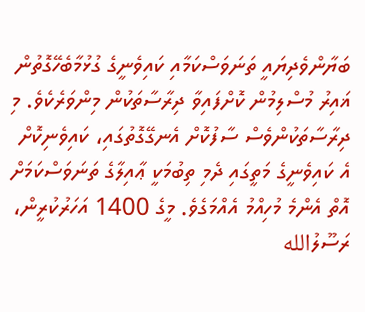ބަޔާންވެދިޔައީ ތަނަވަސްކަމާއި ކައިވެނީގެ ގުޅުމާބެހޭގޮތުން ޣައިރު މުސްލިމުން ކޮށްފައިވާ ދިރާސާތަކުން މިންވަރެކެވެ. މި ދިރާސާތަކުންވެސް ސާފުކޮށް އެނގޭގޮތުގައި، ކައިވެނިކޮށް އެ ކައިވެނީގެ މަތީގައި ދެމި ތިބުމަކީ ޢާއިލާގެ ތަނަވަސްކަމަށް އޮތް އެންމެ މުހިއްމު އެއްމަގެވެ. މީގެ 1400 އަހަރުކުރީން، ރަސޫލުالله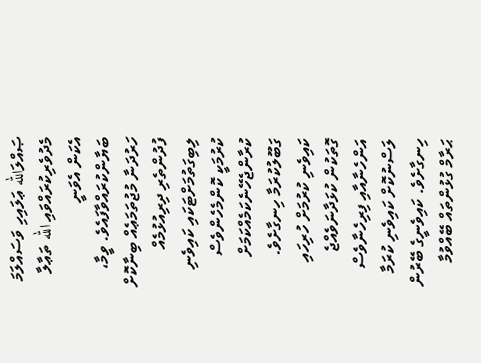ޞައްލަالله ޢަލައިހި ވަސައްލަމަ މެދުވެރިކުރައްވައި الله ތަޢާލާ އެކަން އެވަނީ ބަޔާންކުރައްވާފައެވެ. ވީމާ، ހަރުދަނާ މުޖުތަމަޢެއް ބިނާކޮށް ފުދުންތެރި ދިރިއުޅުމެއް ލިބިގަތުމަށްޓަކައި ކައިވެނި ކުރުމަކީ ކޮންމެހެންވެސް ކުރާންޖެހޭނެކަމެއްކަމަށް ގަބޫލުކުރަމާ ހިނގާށެވެ. ކައިވެނި ކުރުމަށް ހުރިހައި ގޮތަކުން ކުޅަދާނަވެއްޖެ އަންހެނާއާއި ފިރިހެނާވެސް ލަސްނުކޮށް ކައިވެނި ކުރަމާ ހިނގާށެވެ. ކައިވެނީގެ ބޭރުން ޙަރާމް ގުޅުންތައް ބޭއްވުމާ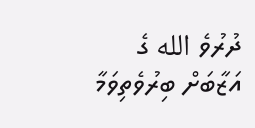ދުރުވެ الله ގެ އަޒާބަށް ބިރުވެތިވަމާ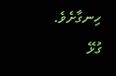ހިނގާށެވެ.
ގުޅޭ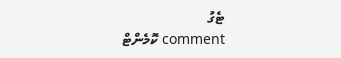ޓެގު
comment ކޮމެންޓް